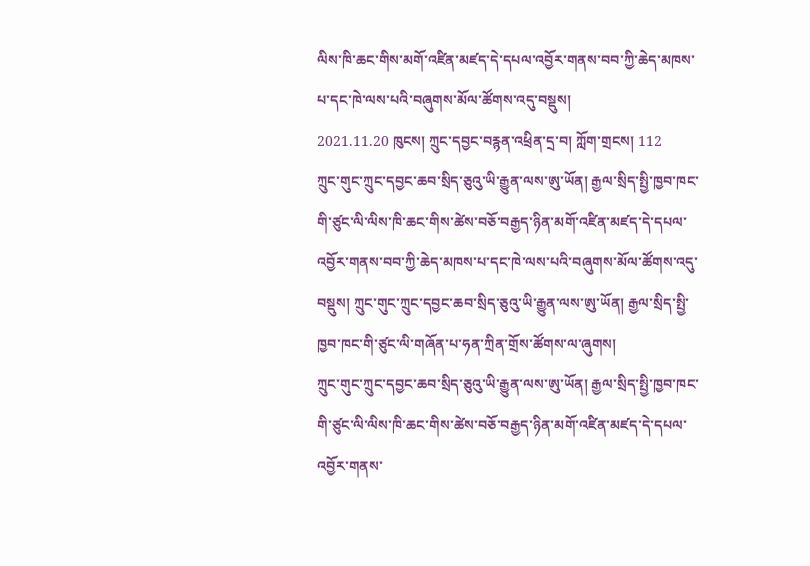ལིས་ཁི་ཆང་གིས་མགོ་འཛིན་མཛད་དེ་དཔལ་འབྱོར་གནས་བབ་ཀྱི་ཆེད་མཁས་པ་དང་ཁེ་ལས་པའི་བཞུགས་མོལ་ཚོགས་འདུ་བསྡུས།
2021.11.20 ཁུངས། ཀྲུང་དབྱང་བརྙན་འཕྲིན་དྲ་བ། ཀློག་གྲངས། 112
ཀྲུང་གུང་ཀྲུང་དབྱང་ཆབ་སྲིད་ཅུའུ་ཡི་རྒྱུན་ལས་ཨུ་ཡོན། རྒྱལ་སྲིད་སྤྱི་ཁྱབ་ཁང་གི་ཙུང་ལི་ལིས་ཁི་ཆང་གིས་ཚེས་བཅོ་བརྒྱད་ཉིན་མགོ་འཛིན་མཛད་དེ་དཔལ་འབྱོར་གནས་བབ་ཀྱི་ཆེད་མཁས་པ་དང་ཁེ་ལས་པའི་བཞུགས་མོལ་ཚོགས་འདུ་བསྡུས། ཀྲུང་གུང་ཀྲུང་དབྱང་ཆབ་སྲིད་ཅུའུ་ཡི་རྒྱུན་ལས་ཨུ་ཡོན། རྒྱལ་སྲིད་སྤྱི་ཁྱབ་ཁང་གི་ཙུང་ལི་གཞོན་པ་ཧན་ཀྲིན་གྲོས་ཚོགས་ལ་ཞུགས།
ཀྲུང་གུང་ཀྲུང་དབྱང་ཆབ་སྲིད་ཅུའུ་ཡི་རྒྱུན་ལས་ཨུ་ཡོན། རྒྱལ་སྲིད་སྤྱི་ཁྱབ་ཁང་གི་ཙུང་ལི་ལིས་ཁི་ཆང་གིས་ཚེས་བཅོ་བརྒྱད་ཉིན་མགོ་འཛིན་མཛད་དེ་དཔལ་འབྱོར་གནས་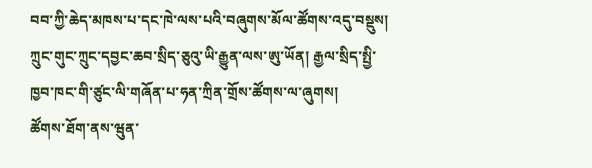བབ་ཀྱི་ཆེད་མཁས་པ་དང་ཁེ་ལས་པའི་བཞུགས་མོལ་ཚོགས་འདུ་བསྡུས། ཀྲུང་གུང་ཀྲུང་དབྱང་ཆབ་སྲིད་ཅུའུ་ཡི་རྒྱུན་ལས་ཨུ་ཡོན། རྒྱལ་སྲིད་སྤྱི་ཁྱབ་ཁང་གི་ཙུང་ལི་གཞོན་པ་ཧན་ཀྲིན་གྲོས་ཚོགས་ལ་ཞུགས།
ཚོགས་ཐོག་ནས་ཝུན་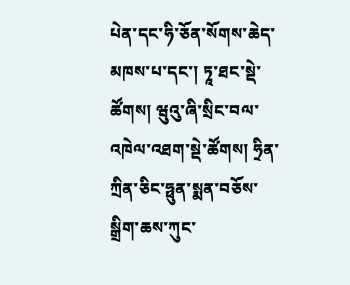པེན་དང་ཧི་ཅོན་སོགས་ཆེད་མཁས་པ་དང་། ཏཱ་ཐང་སྡེ་ཚོགས། ཝུའུ་ཞི་སྲིང་བལ་འཁེལ་འཐག་སྡེ་ཚོགས། ཧྲིན་ཀྲིན་ཅིང་ཧྥུན་སྨན་བཅོས་སྒྲིག་ཆས་ཀུང་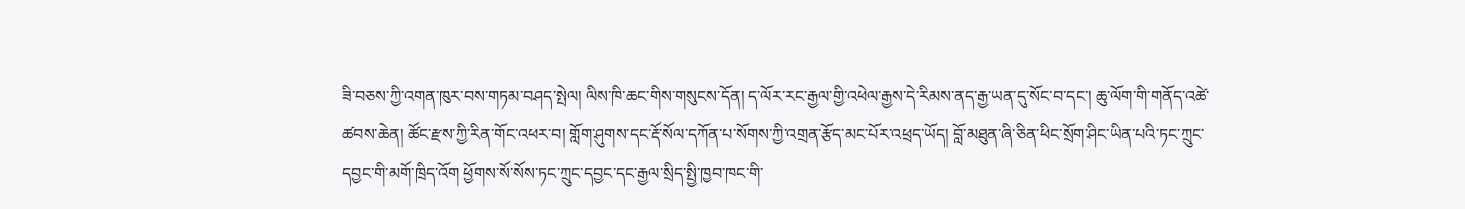ཟི་བཅས་ཀྱི་འགན་ཁུར་བས་གཏམ་བཤད་སྤེལ། ལིས་ཁི་ཆང་གིས་གསུངས་དོན། ད་ལོར་རང་རྒྱལ་གྱི་འཕེལ་རྒྱས་དེ་རིམས་ནད་རྒྱ་ཡན་དུ་སོང་བ་དང་། ཆུ་ལོག་གི་གནོད་འཚེ་ཚབས་ཆེན། ཚོང་རྫས་ཀྱི་རིན་གོང་འཕར་བ། གློག་ཤུགས་དང་རྡོ་སོལ་དཀོན་པ་སོགས་ཀྱི་འགྲན་རྩོད་མང་པོར་འཕྲད་ཡོད། བློ་མཐུན་ཞི་ཅིན་ཕིང་སྲོག་ཤིང་ཡིན་པའི་ཏང་ཀྲུང་དབྱང་གི་མགོ་ཁྲིད་འོག ཕྱོགས་སོ་སོས་ཏང་ཀྲུང་དབྱང་དང་རྒྱལ་སྲིད་སྤྱི་ཁྱབ་ཁང་གི་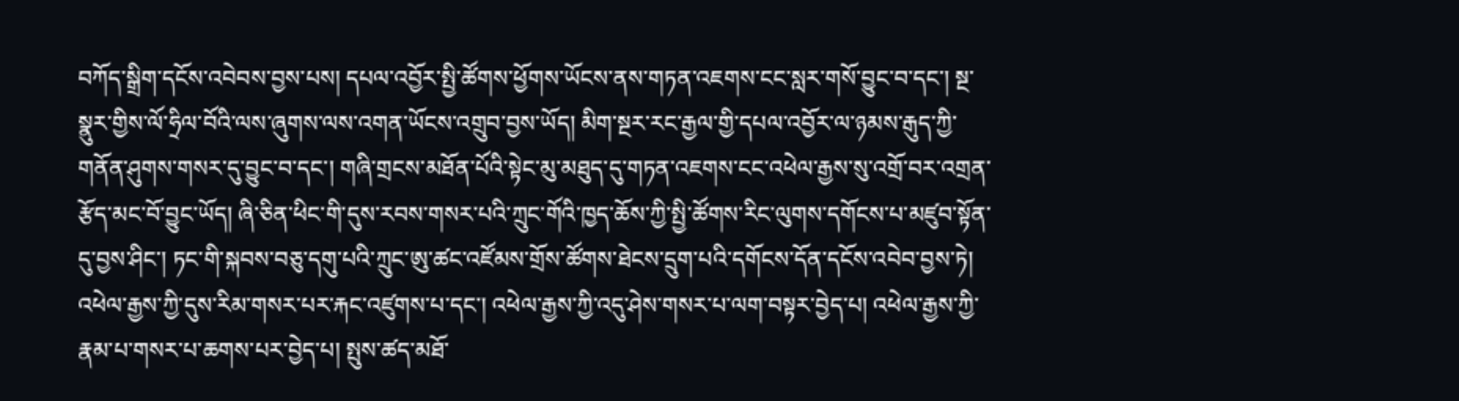བཀོད་སྒྲིག་དངོས་འབེབས་བྱས་པས། དཔལ་འབྱོར་སྤྱི་ཚོགས་ཕྱོགས་ཡོངས་ནས་གཏན་འཇགས་ངང་སླར་གསོ་བྱུང་བ་དང་། སྔ་སྣུར་གྱིས་ལོ་ཧྲིལ་བོའི་ལས་ཞུགས་ལས་འགན་ཡོངས་འགྲུབ་བྱས་ཡོད། མིག་སྔར་རང་རྒྱལ་གྱི་དཔལ་འབྱོར་ལ་ཉམས་རྒུད་ཀྱི་གནོན་ཤུགས་གསར་དུ་བྱུང་བ་དང་། གཞི་གྲངས་མཐོན་པོའི་སྟེང་མུ་མཐུད་དུ་གཏན་འཇགས་ངང་འཕེལ་རྒྱས་སུ་འགྲོ་བར་འགྲན་རྩོད་མང་བོ་བྱུང་ཡོད། ཞི་ཅིན་ཕིང་གི་དུས་རབས་གསར་པའི་ཀྲུང་གོའི་ཁྱད་ཆོས་ཀྱི་སྤྱི་ཚོགས་རིང་ལུགས་དགོངས་པ་མཛུབ་སྟོན་དུ་བྱས་ཤིང་། ཏང་གི་སྐབས་བཅུ་དགུ་པའི་ཀྲུང་ཨུ་ཚང་འཛོམས་གྲོས་ཚོགས་ཐེངས་དྲུག་པའི་དགོངས་དོན་དངོས་འབེབ་བྱས་ཏེ། འཕེལ་རྒྱས་ཀྱི་དུས་རིམ་གསར་པར་རྐང་འཛུགས་པ་དང་། འཕེལ་རྒྱས་ཀྱི་འདུ་ཤེས་གསར་པ་ལག་བསྟར་བྱེད་པ། འཕེལ་རྒྱས་ཀྱི་རྣམ་པ་གསར་པ་ཆགས་པར་བྱེད་པ། སྤུས་ཚད་མཐོ་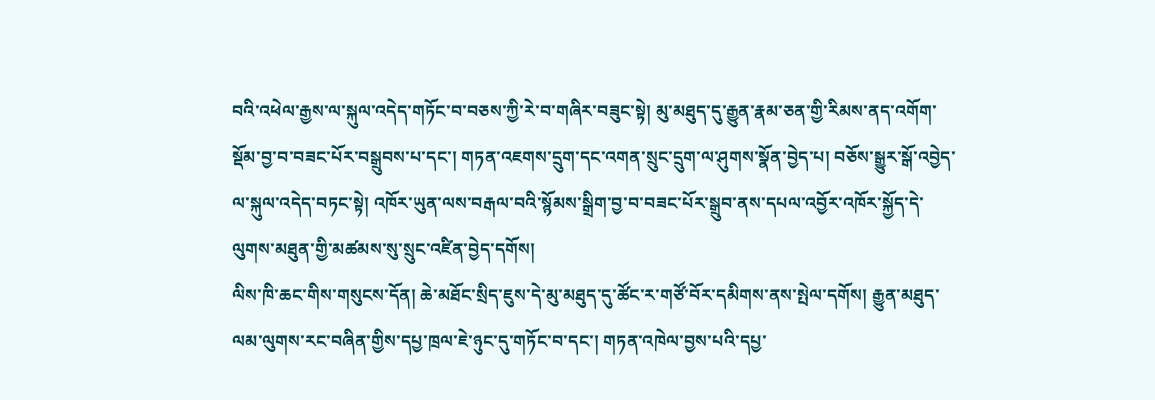བའི་འཕེལ་རྒྱས་ལ་སྐུལ་འདེད་གཏོང་བ་བཅས་ཀྱི་རེ་བ་གཞིར་བཟུང་སྟེ། མུ་མཐུད་དུ་རྒྱུན་རྣམ་ཅན་གྱི་རིམས་ནད་འགོག་སྡོམ་བྱ་བ་བཟང་པོར་བསྒྲུབས་པ་དང་། གཏན་འཇགས་དྲུག་དང་འགན་སྲུང་དྲུག་ལ་ཤུགས་སྣོན་བྱེད་པ། བཅོས་སྒྱུར་སྒོ་འབྱེད་ལ་སྐུལ་འདེད་བཏང་སྟེ། འཁོར་ཡུན་ལས་བརྒལ་བའི་སྙོམས་སྒྲིག་བྱ་བ་བཟང་པོར་སྒྲུབ་ནས་དཔལ་འབྱོར་འཁོར་སྐྱོད་དེ་ལུགས་མཐུན་གྱི་མཚམས་སུ་སྲུང་འཛིན་བྱེད་དགོས།
ལིས་ཁི་ཆང་གིས་གསུངས་དོན། ཆེ་མཐོང་སྲིད་ཇུས་དེ་མུ་མཐུད་དུ་ཚོང་ར་གཙོ་བོར་དམིགས་ནས་སྤེལ་དགོས། རྒྱུན་མཐུད་ལམ་ལུགས་རང་བཞིན་གྱིས་དཔྱ་ཁྲལ་ཇེ་ཉུང་དུ་གཏོང་བ་དང་། གཏན་འཁེལ་བྱས་པའི་དཔྱ་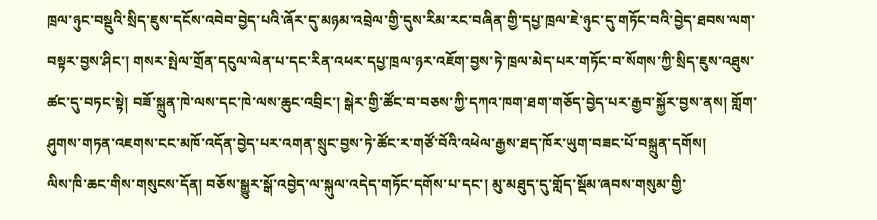ཁྲལ་ཉུང་བསྡུའི་སྲིད་ཇུས་དངོས་འབེབ་བྱེད་པའི་ཞོར་དུ་མཉམ་འབྲེལ་གྱི་དུས་རིམ་རང་བཞིན་གྱི་དཔྱ་ཁྲལ་ཇེ་ཉུང་དུ་གཏོང་བའི་བྱེད་ཐབས་ལག་བསྟར་བྱས་ཤིང་། གསར་སྤེལ་གྲོན་དངུལ་ལེན་པ་དང་རིན་འཕར་དཔྱ་ཁྲལ་ཉར་འཇོག་བྱས་ཏེ་ཁྲལ་མེད་པར་གཏོང་བ་སོགས་ཀྱི་སྲིད་ཇུས་འཐུས་ཚང་དུ་བཏང་སྟེ། བཟོ་སྐྲུན་ཁེ་ལས་དང་ཁེ་ལས་ཆུང་འབྲིང་། སྒེར་གྱི་ཚོང་བ་བཅས་ཀྱི་དཀའ་ཁག་ཐག་གཅོད་བྱེད་པར་རྒྱབ་སྐྱོར་བྱས་ནས། གློག་ཤུགས་གཏན་འཇགས་ངང་མཁོ་འདོན་བྱེད་པར་འགན་སྲུང་བྱས་ཏེ་ཚོང་ར་གཙོ་བོའི་འཕེལ་རྒྱས་ཐད་ཁོར་ཡུག་བཟང་པོ་བསྐྲུན་དགོས།
ལིས་ཁི་ཆང་གིས་གསུངས་དོན། བཅོས་སྒྱུར་སྒོ་འབྱེད་ལ་སྐུལ་འདེད་གཏོང་དགོས་པ་དང་། མུ་མཐུད་དུ་གློད་སྡོམ་ཞབས་གསུམ་གྱི་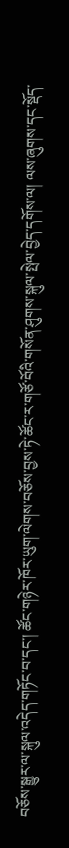བཅོས་སྒྱུར་ལ་སྐུལ་འདེད་གཏོང་བ་དང་། ཚོང་གཉེར་ཁོར་ཡུག་ལེགས་བཅོས་བྱས་ཏེ་ཚོང་ར་གཙོ་བོའི་གསོན་ཤུགས་སྐུལ་སྤེལ་བྱེད་དགོས་ལ། ལས་ཞུགས་དང་སྡོད་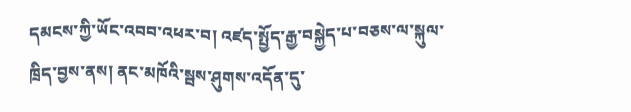དམངས་ཀྱི་ཡོང་འབབ་འཕར་བ། འཛད་སྤྱོད་རྒྱ་བསྐྱེད་པ་བཅས་ལ་སྐུལ་ཁྲིད་བྱས་ནས། ནང་མཁོའི་སྦས་ཤུགས་འདོན་དུ་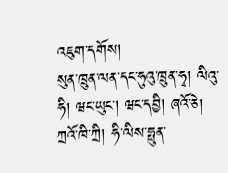འཇུག་དགོས།
སུན་ཁྲུན་ལན་དང་ཧུའུ་ཁྲུན་ཧྭ། ལིའུ་ཧི། ཝང་ཡུང་། ཝང་དབྱི། ཞའོ་ཅེ། ཀྲའོ་ཁི་ཀྲི། ཧི་ལིས་ཧྥུན་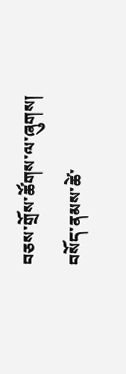བཅས་གྲོས་ཚོགས་ལ་ཞུགས།
བསོད་ནམས་ཚེ་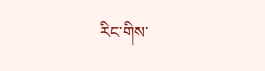རིང་གིས་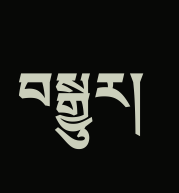བསྒྱུར།